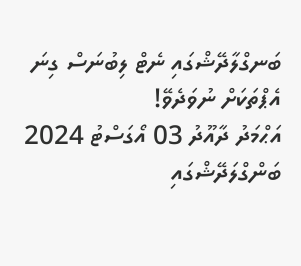ބަނގްލާދޭޝްގައި ނެޓް ލިބުނަސް ގިނަ އެޕްތަކަށް ނުވަދެވޭ!
އަޙްމަދު ދާއޫދު 03 އޯގަސްޓު 2024
ބަންގްލަދޭޝްގައި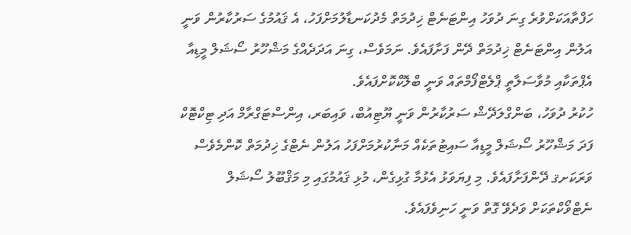ހަފްތާއަކަށްވުރެ ގިނަ ދުވަހު އިންޓަނެޓް ޚިދުމަތް މެދުކަނޑާލުމަށްފަހު، އެ ޤައުމުގެ ސަރުކާރުން ވަނީ އަލުން އިންޓަނެޓް ޚިދުމަތް ދޭން ފަށާފައެވެ. ނަމަވެސް، ގިނަ އަދަދެއްގެ މަޝްހޫރު ސޯޝަލް މީޑިއާ އެޕްތަކާއި މުވާސަލާތީ ޕްލެޓްފޯމްތައް ވަނީ ބްލޮކްކޮށްފައެވެ.
ހުކުރު ދުވަހު، ބަންގްލަދޭޝް ސަރުކާރުން ވަނީ ޔޫޓިއުބް، ވައިބަރ، އިންސްޓަގްރާމް އަދި ޓިކްޓޮކް ފަދަ މަޝްހޫރު ސޯޝަލް މީޑިއާ ސައިޓުތަކެއް މަނާކުރުމަށްފަހު އަލުން ނެޓްގެ ޚިދުމަތް ކޮންމެވެސް ވަރަކަށޤ ދޭންފަށާފައެވެ. މި ފިޔަވަޅު އެޅުމާ ގުޅިގެން، މުޅި ޤައުމުގައި މި މަޤްބޫލު ސޯޝަލް ނެޓްވޯކްތަކަށް ވަދެވޭ ގޮތް ވަނީ ހަނިވެފައެވެ.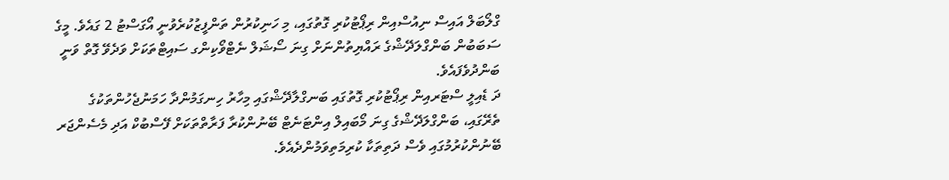ގްލޯބަލް އައިސް ނިއުސްއިން ރިޕޯޓުކުރި ގޮތުގައި، މި ހަނިކުރުން ތަންފީޒުކުރެވުނީ އޯގަސްޓު 2 ގައެވެ. މީގެ ސަބަބުން ބަންގްލަދޭޝްގެ ރައްޔިތުންނަށް ގިނަ ސޯޝަލް ނެޓްވޯކިންގ ސައިޓްތަކަށް ވަދެވޭ ގޮތް ވަނީ ބަންދުވެފައެވެ.
ދަ ޑެއިލީ ސްޓަރއިން ރިޕޯޓުކުރި ގޮތުގައި ބަނގްލާދޭޝްގައި މިހާރު ހިނގަމުންދާ ހަމަނުޖެހުންތަކުގެ ތެރޭގައި، ބަންގްލަދޭޝްގެ ގިނަ މޯބައިލް އިންޓަނެޓް ބޭނުންކުރާ ފަރާތްތަކަށް ފޭސްބުކް އަދި މެސެންޖަރ ބޭނުންކުރުމުގައި ވެސް ދަތިތަކާ ކުރިމަތިވަމުންދެއެވެ.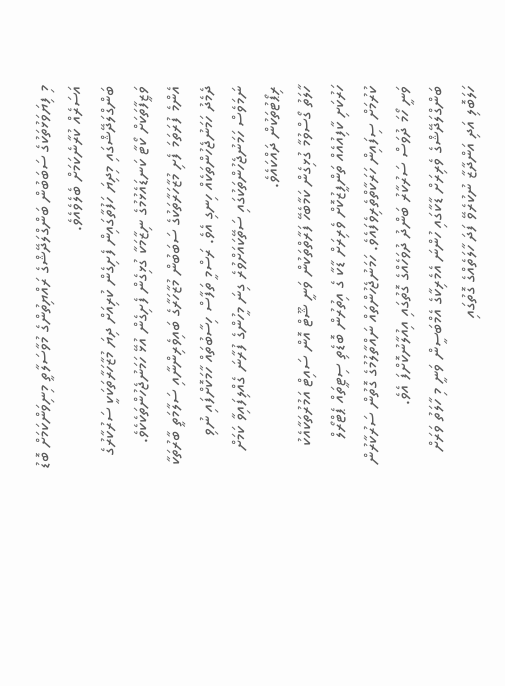މި ފިޔަވަޅުތަކުގެ ސަބަބުން ބަންގްލަދޭޝްގެ ރައްޔިތުންގެ މުވާސަލާތީ މިނިވަންކަމަށް ބޮޑު އަސަރެއް ކުރާނެކަމަށް ބެލެވެއެވެ.
ބަންގްލަދޭޝްގައި މިދިޔަ ހަފުތާގައިން ފެށިގެން ކުރިއަށް ދިޔަ މުޒާހަރާތަކަކީ ސަރުކާރުގެ ވަޒީފާތަކަށް ކޯޓާ ކަނޑައެޅުމުގެ ނިޒާމަކާ ގުޅިގެން ފެށިގެން އުޅޭ ހަމަނުޖެހުންތަކެކެވެ.
އެންމެ ފުރަތަމަ ފެށި މުޒާހަރާތަކުގެ ސަބަބުން މުޒާހަރާގެ ބައިވެރިންނާއި ސަލާމަތީ ބާރުތަކާ ދެމެދު ހަމަނުޖެހުންތަކެއް ހިނގި އެވެ. ރަސްމީ ތަފާސް ހިސާބުތައް ހާމަކޮށްފައި ނުވި ނަމަވެސް ހަމަނުޖެހުންތަކުގައި ސަތޭކައަށްވުރެ ގިނަ މީހުންގެ ފުރާނަ ގެއްލިފައިވާ ކަމަށް ރިޕޯޓުތަކުން ދައްކައެވެ.
ހާލަތު ގޯސްވުމާ ގުޅިގެން ކަމާބެހޭ ފަރާތްތަކުން ވަނީ ޝޫޓް އޮން ސައިޓް އަމުރުތަކާއެކު ހަރުކަށި ކާފިއުއެއް ތަންފީޒުކޮށް ވެރިރަށް ޑާކާ ގެ އިތުރުން ބޮޑެތި ސިޓީތައް ޕެޓްރޯލް ކުރުމަށް ސިފައިން ހަރަކާތްތެރިވެފައެވެ. ހަމަނުޖެހުންތައް ނައްތާލުމުގެ ގޮތުން ސަރުކާރުން ވަނީ ހޯމަ ދުވަސް ސަރުކާރު ބަންދު ދުވަހެއްގެ ގޮތުގައި އިއުލާނުކޮށްފަ އެވެ.
ބަންގްލަދޭޝްގެ ވެރިރަށް ޑާކާގައި ހުންނަ އެމެރިކާގެ އެމްބަސީން ވަނީ މި ހާލަތު ވަރަށް ހަލަބޮލި އަދި އަންދާޒާ ނުކުރެވޭ ފަދަ ހާލަތެއްގެ ގޮތުގައި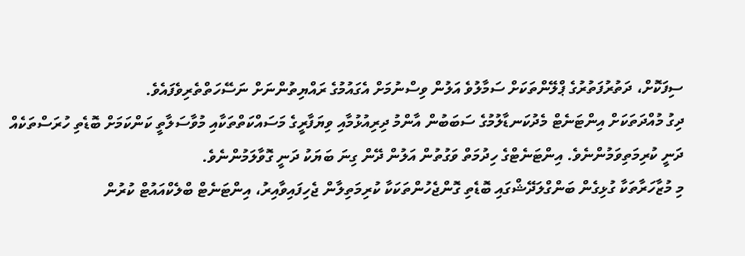ސިފަކޮށް، ދަތުރުފަތުރުގެ ޕްލޭންތަކަށް ސަމާލުވެ އަލުން ވިސްނުމަށް އެގައުމުގެ ރައްޔިތުންނަށް ނަސޭހަތްތެރިވެފައެވެ.
ދިގު މުއްދަތަކަށް އިންޓަނެޓް މެދުކަނޑާލުމުގެ ސަބަބުން އާންމު ދިރިއުޅުމާއި ވިޔަފާރީގެ މަސައްކަތްތަކާއި މުވާސަލާތީ ކަންކަމަށް ބޮޑެތި ހުރަސްތަކެއް ދަނީ ކުރިމަތިވަމުންނެވެ. އިންޓަނެޓްގެ ހިދުމަތް ވަގުތުން އަލުން ދޭން ގިނަ ބަޔަކު ދަނީ ގޮވާލަމުންނެވެ.
މި މުޒާހަރާތަކާ ގުޅިގެން ބަންގްލަދޭޝްގައި ބޮޑެތި ގޮންޖެހުންތަކަކާ ކުރިމަތިލާން ޖެހިފައިވާއިރު، އިންޓަނެޓް ބްލެކްއައުޓް ކުރުން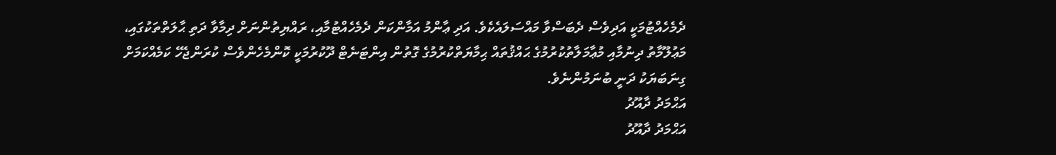ދެމެހެއްޓުމަކީ އަދިވެސް ދެބަސްވާ މައްސަލައެކެވެ. އަދި ޢާންމު އަމާންކަން ދެމެހެއްޓުމާއި، ރައްޔިތުންނަށް ދިމާވާ ދަތި ޙާލަތްތަކުގައި، މަޢުލޫމާތު ދިނުމާއި މުޢާމަލާތުކުރުމުގެ ޙައްޤުތައް ޙިމާޔަތްކުރުމުގެ ގޮތުން އިންޓަނެޓް ދޫކުރުމަކީ ކޮންމެހެންވެސް ކުރަންޖެހޭ ކަމެއްކަމަށް ގިނަބަޔަކު ދަނީ ބުނަމުންނެވެ.
އަޙްމަދު ދާއޫދު
އަޙްމަދު ދާއޫދު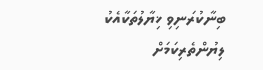ބިނާކުރަނިވި ޚިޔާލުތަކާއެކު ލިޔުންތެރިކަމަށް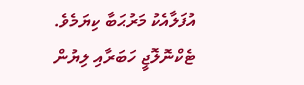އުފަލާއެކު މަރުޙަބާ ކިޔަމެވެ.
ޓެކްނޮލޮޖީ ހަބަރާއި ލިޔުން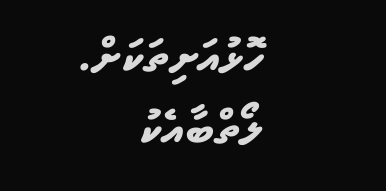ހޮޅުއަށިތަކަށް.
ލޯތްބާއެކު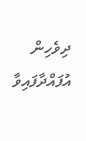ދިވެހިން އުފައްދާފައިވާ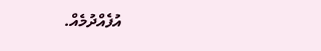އުފެއްދުމެއް.